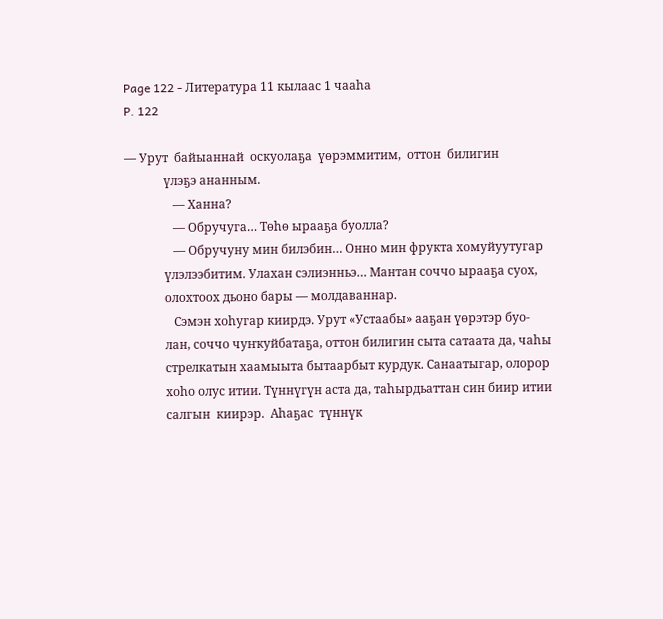Page 122 - Литература 11 кылаас 1 чааhа
P. 122

— Урут  байыаннай  оскуолаҕа  үөрэммитим,  оттон  билигин
             үлэҕэ ананным.
                — Ханна?
                — Обручуга… Төһө ырааҕа буолла?
                — Обручуну мин билэбин… Онно мин фрукта хомуйуутугар
             үлэлээбитим. Улахан сэлиэнньэ… Мантан соччо ырааҕа суох,
             олохтоох дьоно бары — молдаваннар.
                Сэмэн хоһугар киирдэ. Урут «Устаабы» ааҕан үөрэтэр буо-
             лан, соччо чуҥкуйбатаҕа, оттон билигин сыта сатаата да, чаһы
             стрелкатын хаамыыта бытаарбыт курдук. Санаатыгар, олорор
             хоһо олус итии. Түннүгүн аста да, таһырдьаттан син биир итии
             салгын  киирэр.  Аһаҕас  түннүк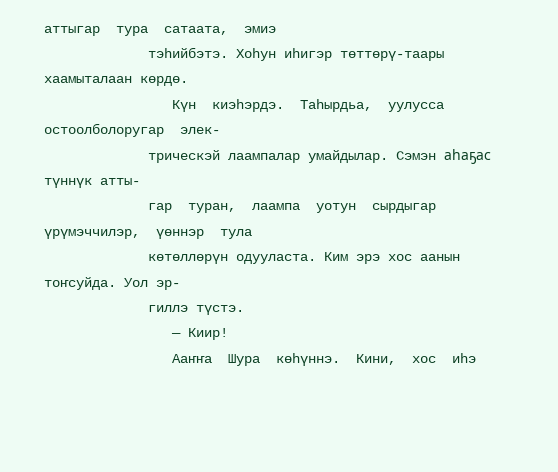аттыгар  тура  сатаата,  эмиэ
             тэһийбэтэ. Хоһун иһигэр төттөрү-таары хаамыталаан көрдө.
                Күн  киэһэрдэ.  Таһырдьа,  уулусса  остоолболоругар  элек-
             трическэй лаампалар умайдылар. Сэмэн аһаҕас түннүк атты-
             гар  туран,  лаампа  уотун  сырдыгар  үрүмэччилэр,  үөннэр  тула
             көтөллөрүн одууласта. Ким эрэ хос аанын тоҥсуйда. Уол эр-
             гиллэ түстэ.
                — Киир!
                Ааҥҥа  Шура  көһүннэ.  Кини,  хос  иһэ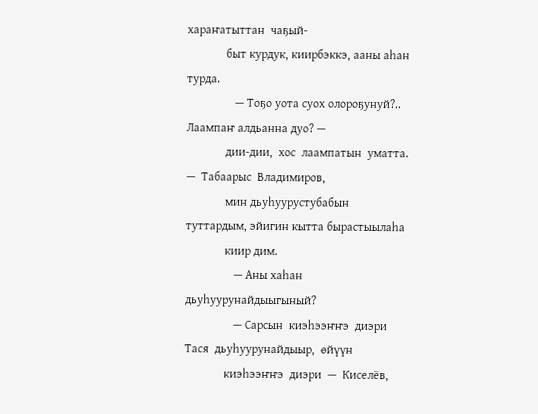хараҥатыттан  чаҕый-
             быт курдук, киирбэккэ, ааны аһан турда.
                — Тоҕо уота суох олороҕунуй?.. Лаампаҥ алдьанна дуо? —
             дии-дии,  хос  лаампатын  уматта.  —  Табаарыс  Владимиров,
             мин дьуһуурустубабын туттардым, эйигин кытта бырастыылаһа
             киир дим.
                — Аны хаһан дьуһуурунайдыыгыный?
                — Сарсын  киэһээҥҥэ  диэри  Тася  дьуһуурунайдыыр,  өйүүн
             киэһээҥҥэ  диэри  —  Киселёв,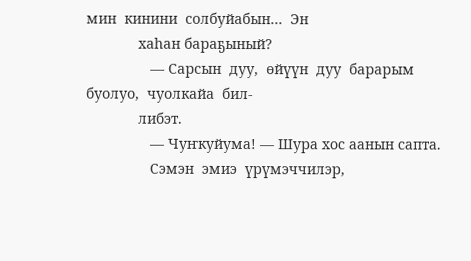мин  кинини  солбуйабын…  Эн
             хаһан бараҕыный?
                — Сарсын  дуу,  өйүүн  дуу  барарым  буолуо,  чуолкайа  бил-
             либэт.
                — Чуҥкуйума! — Шура хос аанын сапта.
                Сэмэн  эмиэ  үрүмэччилэр,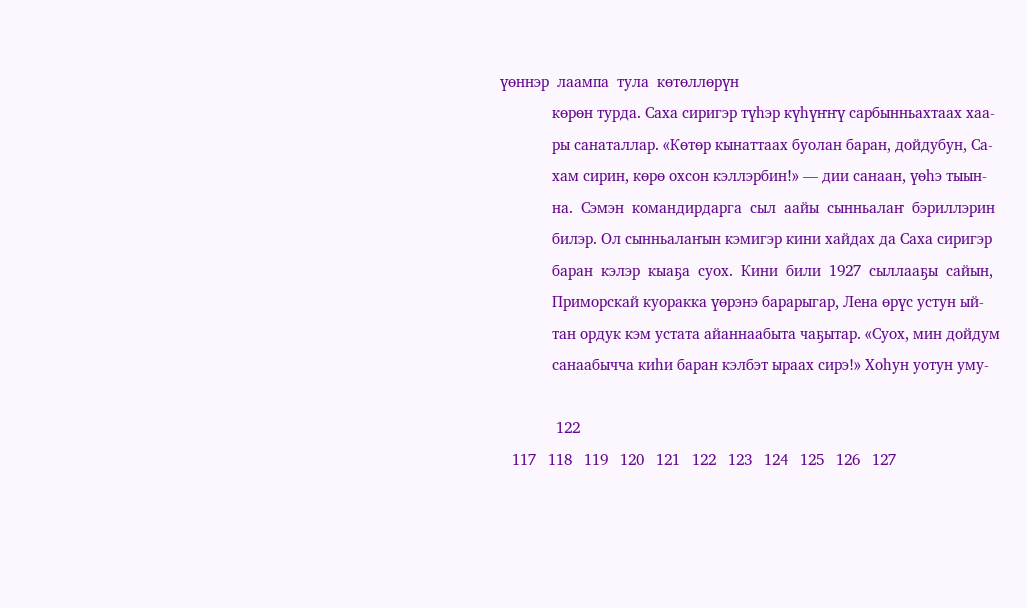үөннэр  лаампа  тула  көтөллөрүн
             көрөн турда. Саха сиригэр түһэр күһүҥҥү сарбынньахтаах хаа-
             ры санаталлар. «Көтөр кынаттаах буолан баран, дойдубун, Са-
             хам сирин, көрө охсон кэллэрбин!» — дии санаан, үөһэ тыын-
             на.  Сэмэн  командирдарга  сыл  аайы  сынньалаҥ  бэриллэрин
             билэр. Ол сынньалаҥын кэмигэр кини хайдах да Саха сиригэр
             баран  кэлэр  кыаҕа  суох.  Кини  били  1927  сыллааҕы  сайын,
             Приморскай куоракка үөрэнэ барарыгар, Лена өрүс устун ый-
             тан ордук кэм устата айаннаабыта чаҕытар. «Суох, мин дойдум
             санаабычча киһи баран кэлбэт ыраах сирэ!» Хоһун уотун уму-

              122
   117   118   119   120   121   122   123   124   125   126   127